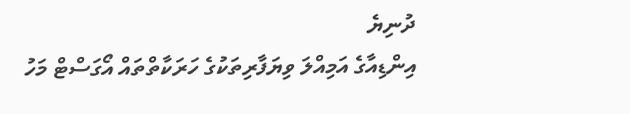ދުނިޔެ
އިންޑިއާގެ އަމިއްލަ ވިޔަފާރިތަކުގެ ހަރަކާތްތައް އޯގަސްޓް މަހު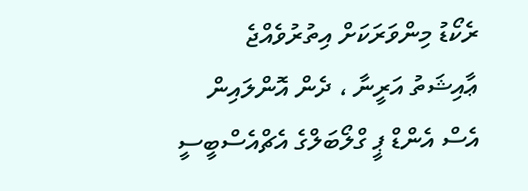ރެކޯޑު މިންވަރަކަށް އިތުރުވެއްޖެ
ޢާއިޝަތު އަރީނާ ، ދެން އޮންލައިން
އެސް އެންޑް ޕީ ގްލޯބަލްގެ އެޗްއެސްބީސީ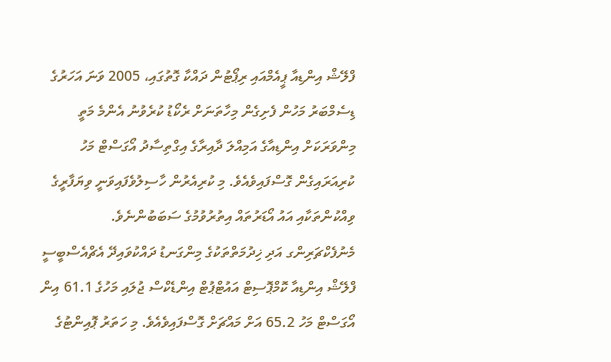ފްލޭޝް އިންޑިއާ ޕީއެމްއައި ރިޕޯޓުން ދައްކާ ގޮތުގައި، 2005 ވަނަ އަހަރުގެ ޑިސެމްބަރު މަހުން ފެށިގެން މިހާތަނަށް ރެކޯޑު ކުރެވުނު އެންމެ މަތީ މިންވަރަކަށް އިންޑިއާގެ އަމިއްލަ ދާއިރާގެ އިގްތިސާދު އޯގަސްޓް މަހު ކުރިއަރައިގެން ގޮސްފައިވެއެވެ. މި ކުރިއެރުން ހާސިލުވެފައިވަނީ ވިޔަފާރީގެ ވިއްކުންތަކާއި އައު އޯޑަރުތައް އިތުރުވުމުގެ ސަބަބުންނެވެ.
މެނުފެކްޗަރިންގ އަދި ޚިދުމަތްތަކުގެ މިންގަނޑު ދައްކުވައިދޭ އެޗްއެސްބީސީ ފްލޭޝް އިންޑިއާ ކޮމްޕޮސިޓް އައުޓްޕުޓް އިންޑެކްސް ޖުލައި މަހުގެ 61.1 އިން އޯގަސްޓް މަހު 65.2 އަށް މައްޗަށް ގޮސްފައިވެއެވެ. މި ހަތަރު ޕޮއިންޓުގެ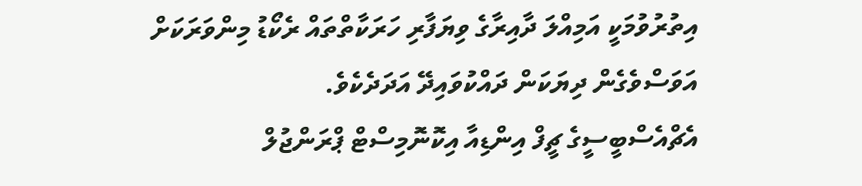އިތުރުވުމަކީ އަމިއްލަ ދާއިރާގެ ވިޔަފާރި ހަރަކާތްތައް ރެކޯޑު މިންވަރަކަށް އަވަސްވެގެން ދިޔަކަން ދައްކުވައިދޭ އަދަދެކެވެ.
އެޗްއެސްބީސީގެ ޗީފް އިންޑިއާ އިކޮނޮމިސްޓް ޕްރަންޖުލް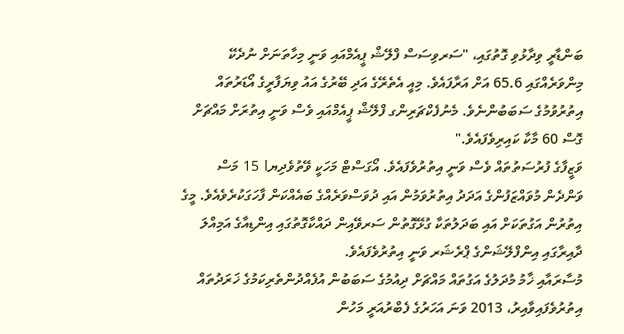ބަންޑާރީ ވިދާޅުވި ގޮތުގައި، "ސަރވިސަސް ފްލޭޝް ޕީއެމްއައި ވަނީ މިހާތަނަށް ނުދެކޭ މިންވަރެއްގައި 65.6 އަށް އަރާފައެވެ. މިއީ އެތެރޭގެ އަދި ބޭރުގެ އައު ވިޔަފާރީގެ އޯޑަރުތައް އިތުރުވުމުގެ ސަބަބުންނެވެ. މެނުފެކްޗަރިންގ ފްލޭޝް ޕީއެމްއައި ވެސް ވަނީ އިތުރަށް މައްޗަށް ގޮސް 60 މާކާ ކައިރިވެފައެވެ."
ވަޒީފާގެ ފުރުސަތުތައް ވެސް ވަނީ އިތުރުވެފައެވެ. އޯގަސްޓް މަހަކީ ވޭތުވެދިޔا 15 މަސް ވަންދެން މުވައްޒަފުންގެ އަދަދު އިތުރުވަމުން އައި ދުވަސްވަރެއްގެ ބައެއްކަން ފާހަގަކުރެވެއެވެ. މީގެ އިތުރުން އަގުތަކަށް އައި ބަދަލުތަކާ ގުޅޭގޮތުން ސަރވޭއިން ދައްކާގޮތުގައި އިންޑިއާގެ އަމިއްލަ ދާއިރާގައި އިންފްލޭޝަންގެ ޕްރެޝަރ ވަނީ އިތުރުވެފައެވެ.
މުސާރައާއި ޚާމު މުދަލުގެ އަގުތައް މައްޗަށް ދިއުމުގެ ސަބަބުން އުފެއްދުންތެރިކަމުގެ ޚަރަދުތައް އިތުރުވެފައިވާއިރު، 2013 ވަނަ އަހަރުގެ ފެބްރުއަރީ މަހުން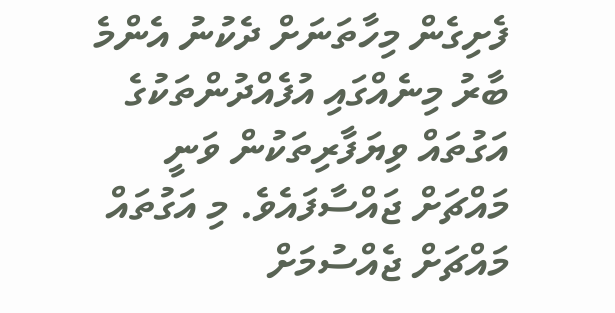ފެށިގެން މިހާތަނަށް ދެކުނު އެންމެ ބާރު މިނެއްގައި އުފެއްދުންތަކުގެ އަގުތައް ވިޔަފާރިތަކުން ވަނީ މައްޗަށް ޖައްސާފައެވެ. މި އަގުތައް މައްޗަށް ޖެއްސުމަށް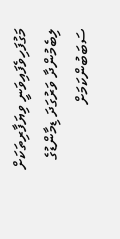މަގުފަހިވެފައިވަނީ ވިޔަފާރިތަކަށް ލިބެމުންދާ ވަރުގަދަ ޑިމާންޑުގެ ސަބަބުންކަމަށް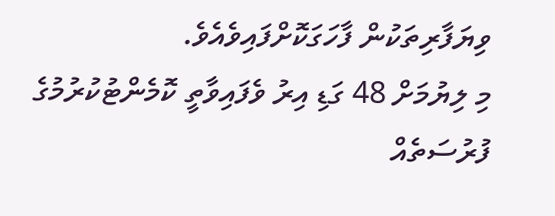ވިޔަފާރިތަކުން ފާހަގަކޮށްފައިވެއެވެ.
މި ލިޔުމަށް 48 ގަޑި އިރު ވެފައިވާތީ ކޮމެންޓުކުރުމުގެ ފުރުސަތެއް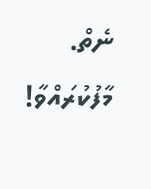ނެތް. މާފުކުރައްވާ!